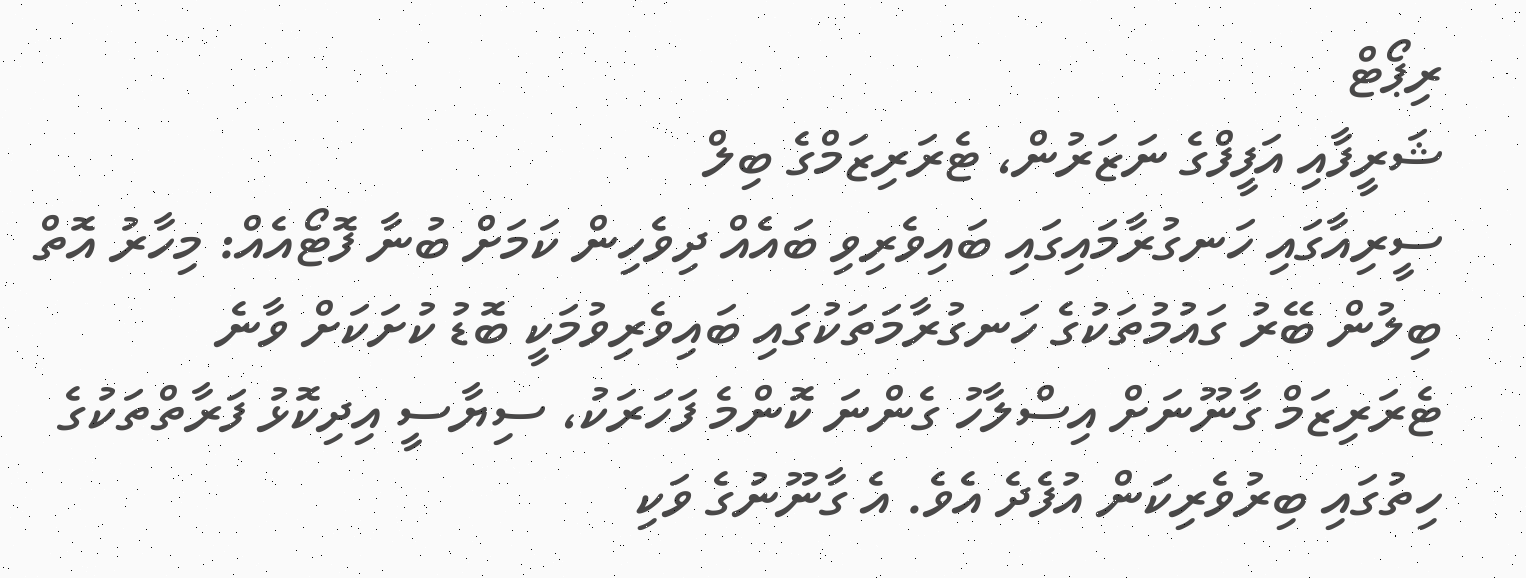ރިޕޯޓް
ޝަރީފާއި އަފީފްގެ ނަޒަރުން، ޓެރަރިޒަމްގެ ބިލް
ސީރިއާގައި ހަނގުރާމައިގައި ބައިވެރިވި ބައެއް ދިވެހިން ކަމަށް ބުނާ ފޮޓޯއެއް: މިހާރު އޮތް ބިލުން ބޭރު ގައުމުތަކުގެ ހަނގުރާމަތަކުގައި ބައިވެރިވުމަކީ ބޮޑު ކުށަކަށް ވާނެ
ޓެރަރިޒަމް ގާނޫނަށް އިސްލާހު ގެންނަ ކޮންމެ ފަހަރަކު، ސިޔާސީ އިދިކޮޅު ފަރާތްތަކުގެ ހިތުގައި ބިރުވެރިކަން އުފެދެ އެވެ. އެ ގާނޫނުގެ ވަކި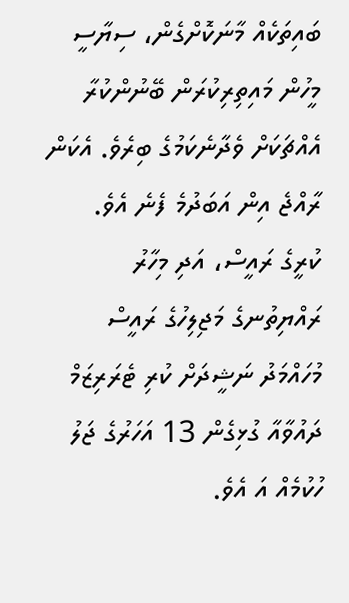ބައިތަކެއް މާނަކޮށްގެން، ސިޔާސީ މީހުން މައިތިރިކުރަން ބޭނުންކުރާ އެއްޗަކަށް ވެދާނެކަމުގެ ބިރެވެ. އެކަން ރާއްޖެ އިން އަބަދުމެ ފެނެ އެވެ.
ކުރީގެ ރައީސް، އަދި މިހާރު ރައްޔިތުނގެ މަޖިލިހުގެ ރައީސް މުހައްމަދު ނަޝީދަށް ކުރި ޓެރަރިޒަމް ދައުވާއާ ގުޅިގެން 13 އަހަރުގެ ޖަލު ހުކުމެއް އަ އެވެ.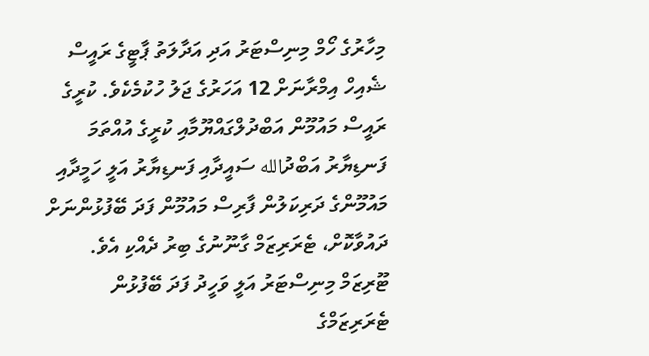މިހާރުގެ ހޯމް މިނިސްޓަރު އަދި އަދާލަތު ޕާޓީގެ ރައީސް ޝެއިހް އިމްރާނަށް 12 އަހަރުގެ ޖަލު ހުކުމެކެވެ. ކުރީގެ ރައީސް މައުމޫން އަބްދުލްގައްޔޫމާއި ކުރީގެ އުއްތަމަ ފަނޑިޔާރު އަބްދުالله ސައީދާއި ފަނޑިޔާރު އަލީ ހަމީދާއި މައުމޫންގެ ދަރިކަލުން ފާރިސް މައުމޫން ފަދަ ބޭފުޅުންނަށް ދައުވާކޮށް، ޓެރަރިޒަމް ގާނޫނުގެ ބިރު ދެއްކި އެވެ. ޓޫރިޒަމް މިނިސްޓަރު އަލީ ވަހީދު ފަދަ ބޭފުޅުން ޓެރަރިޒަމްގެ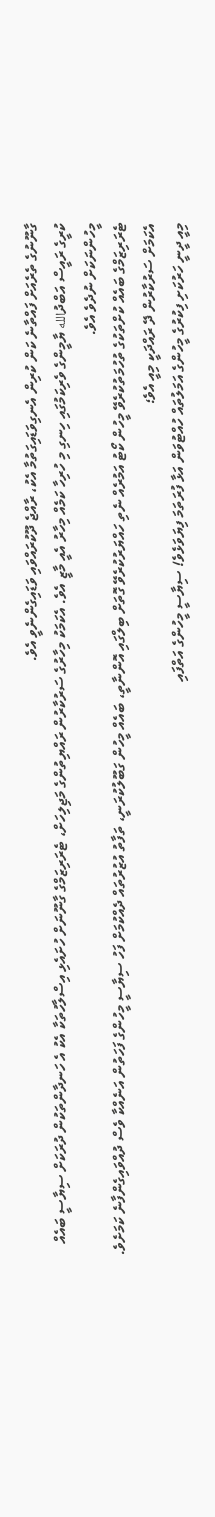ގާނޫނުގެ ތެރެއަށް ފައްތާނެ ކަން ކުރިން އެނގިވަޑައިގަތުމާ އެކު، ރާއްޖެ ދޫކުރައްވައި ވަޑައިގެންނެވީ އެވެ.
ކުރީގެ ރައީސް އަބްދުالله ޔާމީންގެ ވެރިކަމުގައި ހިނގި މި ހުރިހާ ކަމެއް މިހާރު އެއީ މާޒީ އެވެ. އެކަމަކު މިހާރުގެ ސަރުކާރުން ރައްޔިތުންގެ މަޖިލިހަށް، ޓެރަރިޒަމްގެ ގާނޫނަށް ހުށައެޅި އިސްލާހުތަކާ އެކު އެ ހަނދާންތަކުން ދުރަކަށް ސިޔާސީ ބައެއް މީހުންނަކަށް ނުދެވެ އެވެ.
ޓެރަރިޒަމްގެ ބައެއް ކުށްތަކުގެ ތުހުމަތުކުރެވޭ މީހުން ކޯޓު އަމުރެއް ނެތި ހައްޔަރުކުރެވޭ ގޮތަށް ބިލްގައި އޮންނާތީ، ބައެއް މީހުން ގަބޫލުކުރަނީ، ތަފާތު އުޒުރުތައް ދެއްކުމަށް ފަހު ސިޔާސީ މީހުންގެ ފަހަތުން އަނެއްކާ ވެސް ދުއްވައިގެންފާނެ ކަމަށެވެ.
އެކަމަށް ސަރުކާރުން ދޭ ރައްދަކީ މިއީ އެވެ؛
މިއީ ދީނީ ހަރުކަށި ފިކުރުގެ މީހުންގެ އަމަލުތައް ހުއްޓުވަން އަޅާ ފުރަތަމަ ފިޔަވަޅެވެ! ސިޔާސީ މީހުންގެ އަތްފައި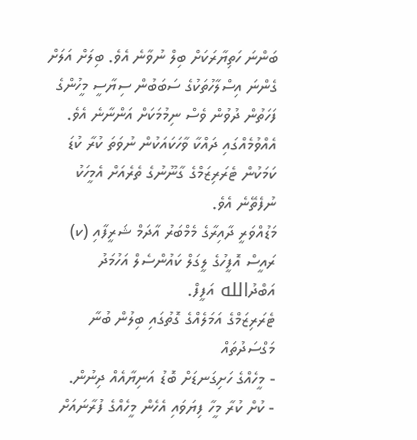ބަންނަ ހަތިޔާރަކަށް ބިލް ނުވާނެ އެވެ. ބިލަށް އަލަށް ގެންނަ އިސްލާހުތަކުގެ ސަބަބުން ސިޔާސީ މީހުންގެ ފަހަތުން ދުވުން ވެސް ނިމުމަކަށް އަންނާނެ އެވެ. އެއްވުމެއްގައި ދައްކާ ވާހަކައަކުން ނުވަތަ ކުރާ ކުޑަ ކަމަކުން ޓެރަރިޒަމްގެ ގާނޫނުގެ ތެރެއަށް އެމީހަކު ނުފެތޭނެ އެވެ.
މަޑުއްވަރީ ދާއިރާގެ މެމްބަރު އާދަމް ޝަރީފާއި (ކ) ރައީސް އޮފީހުގެ ލީގަލް ކައުންސެލް އަހުމަދު އަބްދުالله އަފީފް.
ޓެރަރިޒަމްގެ އަމަލެއްގެ ގޮތުގައި ބިލުން ބުނާ މަގްސަދުތައް
- މީހެއްގެ ހަށިގަނޑަށް ބޮޑު އަނިޔާއެއް ދިނުން.
- ކުށް ކުރާ މީހާ ފިޔަވައި އެހެން މީހެއްގެ ފުރާނައަށް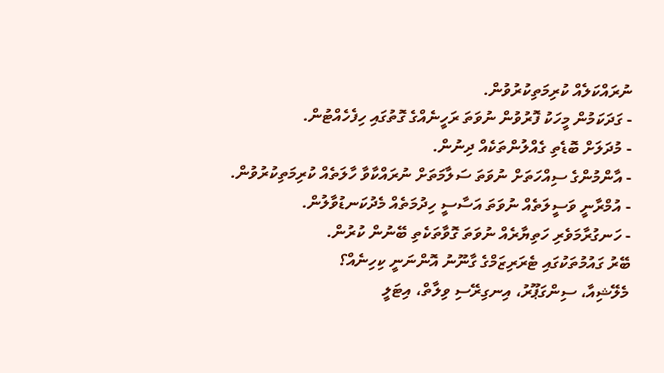ނުރައްކަލެއް ކުރިމަތިކުރުވުން.
- ގަދަކަމުން މީހަކު ފޮރުވުން ނުވަތަ ރަހީނެއްގެ ގޮތުގައި ހިފެހެއްޓުން.
- މުދަލަށް ބޮޑެތި ގެއްލުންތަކެއް ދިނުން.
- އާންމުންގެ ސިއްހަތަށް ނުވަތަ ސަލާމަތަށް ނުރައްކާވާ ހާލަތެއް ކުރިމަތިކުރުވުން.
- އުމްރާނީ ވަސީލަތެއް ނުވަތަ އަސާސީ ހިދުމަތެއް މެދުކަނޑުވާލުން.
- ހަނގުރާމަވެރި ހަތިޔާރެއް ނުވަތަ ގޮވާތަކެތި ބޭނުން ކުރުން.
ބޭރު ގައުމުތަކުގައި ޓެރަރިޒަމްގެ ގާނޫނު އޮންނަނީ ކިހިނެއް؟
މެލޭޝިއާ، ސިންގަޕޫރު، އިނގިރޭސި ވިލާތް، އިޓަލީ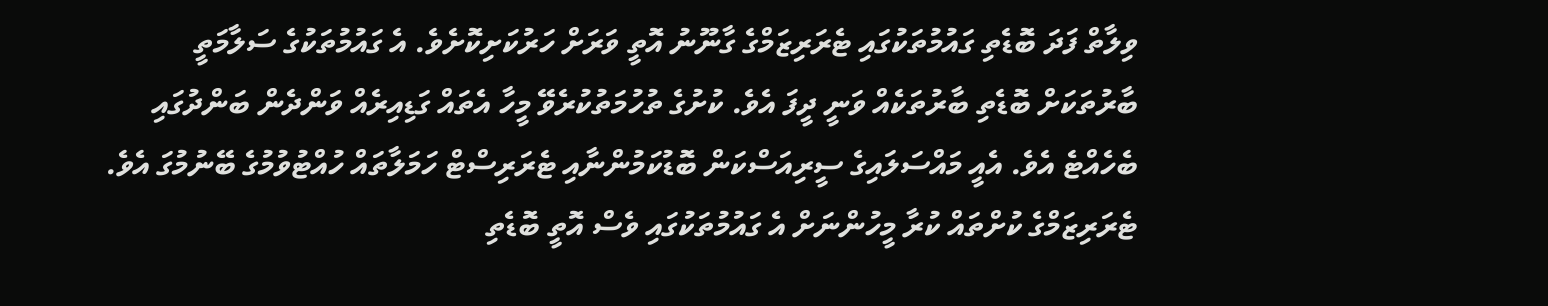ވިލާތް ފަދަ ބޮޑެތި ގައުމުތަކުގައި ޓެރަރިޒަމްގެ ގާނޫނު އޮތީ ވަރަށް ހަރުކަށިކޮށެވެ. އެ ގައުމުތަކުގެ ސަލާމަތީ ބާރުތަކަށް ބޮޑެތި ބާރުތަކެއް ވަނީ ދީފަ އެވެ. ކުށުގެ ތުހުމަތުކުރެވޭ މީހާ އެތައް ގަޑިއިރެއް ވަންދެން ބަންދުގައި ބެހެއްޓެ އެވެ. އެއީ މައްސަލައިގެ ސީރިއަސްކަން ބޮޑުކަމުންނާއި ޓެރަރިސްޓް ހަމަލާތައް ހުއްޓުވުމުގެ ބޭނުމުގަ އެވެ. ޓެރަރިޒަމްގެ ކުށްތައް ކުރާ މީހުންނަށް އެ ގައުމުތަކުގައި ވެސް އޮތީ ބޮޑެތި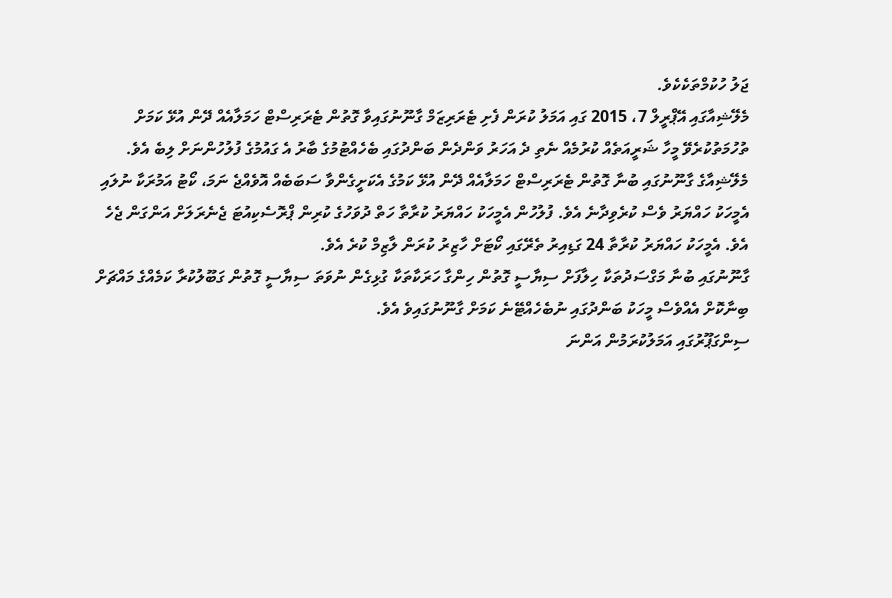ޖަލު ހުކުމްތަކެކެވެ.
މެލޭޝިއާގައި އޭޕްރީލް 7، 2015 ގައި އަމަލު ކުރަން ފެށި ޓެރަރިޒަމް ގާނޫނުގައިވާ ގޮތުން ޓެރަރިސްޓް ހަމަލާއެއް ދޭން އުޅޭ ކަމަށް ތުހުމަތުކުރެވޭ މީހާ ޝަރީއަތެއް ކުރުމެއް ނެތި ދެ އަހަރު ވަންދެން ބަންދުގައި ބެހެއްޓުމުގެ ބާރު އެ ގައުމުގެ ފުލުހުންނަށް ލިބެ އެވެ.
މެލޭޝިއާގެ ގާނޫނުގައި ބުނާ ގޮތުން ޓެރަރިސްޓް ހަމަލާއެއް ދޭން އުޅޭ ކަމުގެ އެކަށީގެންވާ ސަބަބެއް އޮވެއްޖެ ނަމަ، ކޯޓު އަމުރަކާ ނުލައި އެމީހަކު ހައްޔަރު ވެސް ކުރެވިދާނެ އެވެ. ފުލުހުން އެމީހަކު ހައްޔަރު ކުރާތާ ހަތް ދުވަހުގެ ކުރިން ޕްރޮސެކިއުޓަ ޖެނެރަލަށް އަންގަން ޖެހެ އެވެ. އެމީހަކު ހައްޔަރު ކުރާތާ 24 ގަޑިއިރު ތެރޭގައި ކޯޓަށް ހާޒިރު ކުރަން ލާޒިމް ކުރެ އެވެ.
ގާނޫނުގައި ބުނާ މަގްސަދުތަކާ ހިލާފަށް ސިޔާސީ ގޮތުން ހިންގާ ހަރަކާތަކާ ގުޅިގެން ނުވަތަ ސިޔާސީ ގޮތުން ގަބޫލުކުރާ ކަމެއްގެ މައްޗަށް ބިނާކޮށް އެއްވެސް މީހަކު ބަންދުގައި ނުބެހެއްޓޭނެ ކަމަށް ގާނޫނުގައިވެ އެވެ.
ސިންގަޕޫރުގައި އަމަލުކުރަމުން އަންނަ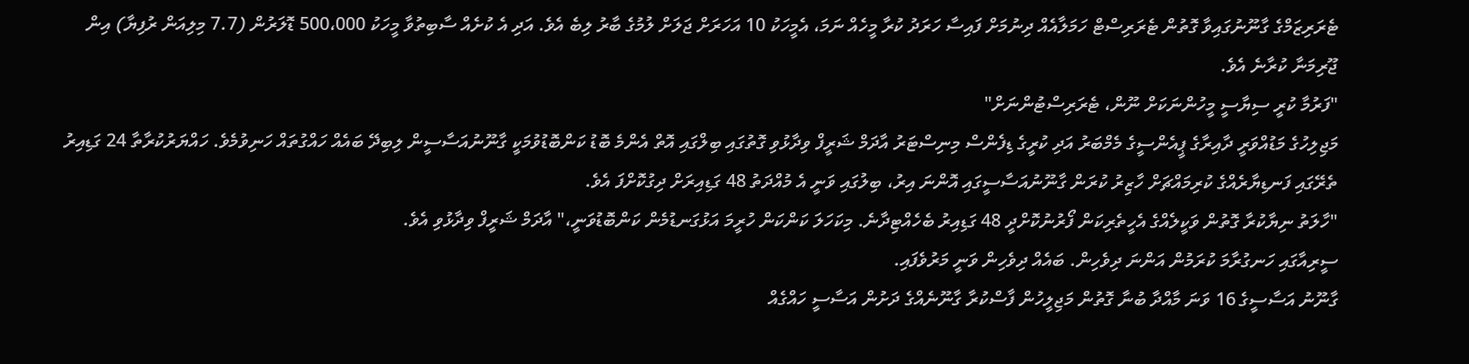ޓެރަރިޒަމްގެ ގާނޫނުގައިވާ ގޮތުން ޓެރަރިސްޓް ހަމަލާއެއް ދިނުމަށް ފައިސާ ހަރަދު ކުރާ މީހެއް ނަމަ، އެމީހަކު 10 އަހަރަށް ޖަލަށް ލުމުގެ ބާރު ލިބެ އެވެ. އަދި އެ ކުށެއް ސާބިތުވާ މީހަކު 500،000 ޑޮލަރުން (7.7 މިލިއަން ރުފިޔާ) އިން ޖޫރިމަނާ ކުރާނެ އެވެ.
"ފަރުމާ ކުރީ ސިޔާސީ މީހުންނަކަށް ނޫން، ޓެރަރިސްޓުންނަށް"
މަޖިލިހުގެ މަޑުއްވަރީ ދާއިރާގެ ޕީއެންސީގެ މެމްބަރު އަދި ކުރީގެ ޑިފެންސް މިނިސްޓަރު އާދަމް ޝަރީފް ވިދާޅުވި ގޮތުގައި ބިލްގައި އޮތް އެންމެ ބޮޑު ކަންބޮޑުވުމަކީ ގާނޫނުއަސާސީން ލިބިދޭ ބައެއް ހައްގުތައް ހަނިވުމެވެ. ހައްޔަރުކުރާތާ 24 ގަޑިއިރު ތެރޭގައި ފަނޑިޔާރެއްގެ ކުރިމައްޗަށް ހާޒިރު ކުރަން ގާނޫނުއަސާސީގައި އޮންނަ އިރު، ބިލުގައި ވަނީ އެ މުއްދަތު 48 ގަޑިއިރަށް ދިގުކޮށްފަ އެވެ.
"ހާލަތު ނިޔާކުރާ ގޮތުން ވަކީލެއްގެ އެހީތެރިކަން ފޯރުނުކޮށްދީ 48 ގަޑިއިރު ބެހެއްޓިދާނެ. މިކަހަލަ ކަންކަން ހުރީމަ އަޅުގަނޑުމެން ކަންބޮޑުވަނީ،" އާދަމް ޝަރީފް ވިދާޅުވި އެވެ.
ސީރިއާގައި ހަނގުރާމަ ކުރަމުން އަންނަ ދިވެހިން. ބައެއް ދިވެހިން ވަނީ މަރުވެފައި.
ގާނޫނު އަސާސީގެ 16 ވަނަ މާއްދާ ބުނާ ގޮތުން މަޖިލީހުން ފާސްކުރާ ގާނޫނެއްގެ ދަށުން އަސާސީ ހައްގެއް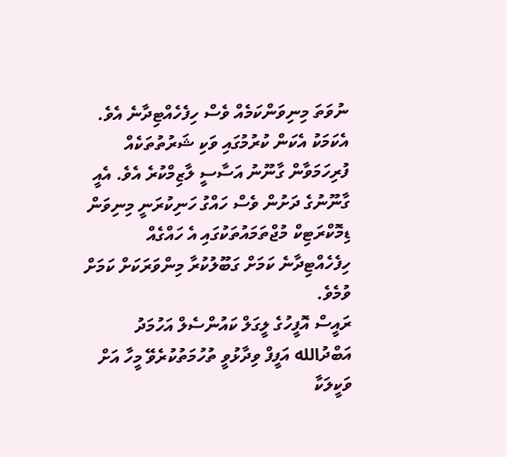ނުވަތަ މިނިވަންކަމެއް ވެސް ހިފެހެއްޓިދާނެ އެވެ. އެކަމަކު އެކަން ކުރުމުގައި ވަކި ޝަރުތުތަކެއް ފުރިހަމަވާން ގާނޫނު އަސާސީ ލާޒިމްކުރެ އެވެ. އެއީ ގާނޫނުގެ ދަށުން ވެސް ހައްގު ހަނިކުރަނީ މިނިވަން ޑިމޮކްރަޓިކް މުޖްތަމައުތަކުގައި އެ ހައްގެއް ހިފެހެއްޓިދާނެ ކަމަށް ގަބޫލުކުރާ މިންވަރަކަށް ކަމަށް ވުމެވެ.
ރައީސް އޮފީހުގެ ލީގަލް ކައުންސެލް އަހުމަދު އަބްދުالله އަފީފް ވިދާޅުވީ ތުހުމަތުކުރެވޭ މީހާ އަށް ވަކީލަކާ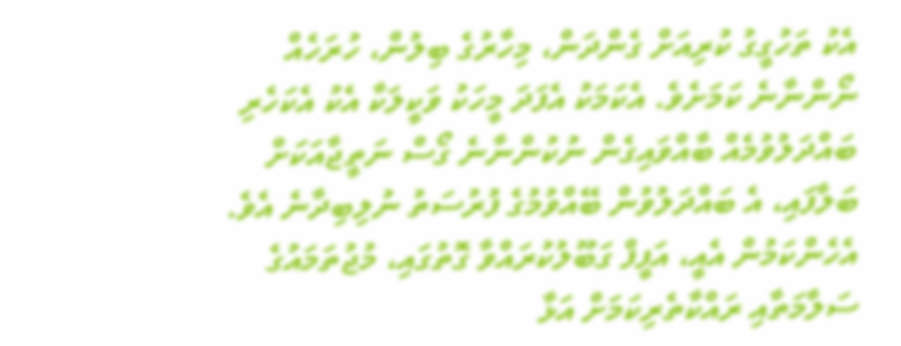އެކު ތަހުގީގު ކުރިއަށް ގެންދަން، މިހާރުގެ ބިލުން، ހުރަހެއް ނޯންނާނެ ކަމަށެވެ. އެކަމަކު އެފަދަ މީހަކު ވަކީލަކާ އެކު އެކަހެރި ބައްދަލުވުމެއް ބާއްވައިގެން ނުކުންނާނެ ގޯސް ނަތީޖާއަކަށް ބަލާފައި، އެ ބައްދަލުވުން ބޭއްވުމުގެ ފުރުސަތު ނުލިބިދާނެ އެވެ. އެހެންކަމުން އެއީ، އަފީފް ގަބޫލުކުރައްވާ ގޮތުގައި، މުޖުތަމައުގެ ސަލާމަތާއި ރައްކާތެރިކަމަށް އަޅާ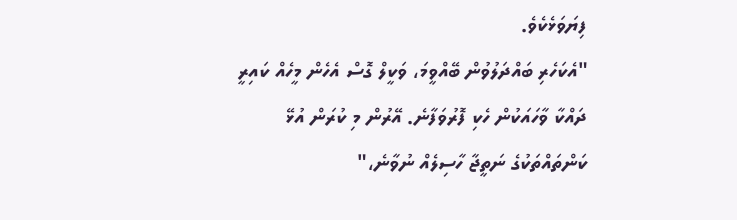ފިޔަވަޅެކެވެ.
"އެކަހެރި ބައްދަލުވުން ބޭއްވީމަ، ވަކީލް ގޮސް އެހެން މީހެއް ކައިރީ ދައްކާ ވާހައަކުން ހެކި ފޮރުވަފާނެ. އޭރުން މި ކުރަން އުޅޭ ކަންތައްތަކުގެ ނަތީޖާ ހާސިލެއް ނުވާނެ،"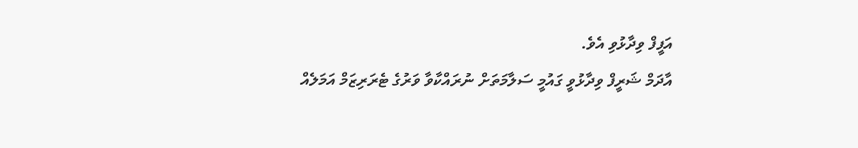އަފީފް ވިދާޅުވި އެވެ.
އާދަމް ޝަރީފް ވިދާޅުވީ ގައުމީ ސަލާމަތަށް ނުރައްކާވާ ވަރުގެ ޓެރަރިޒަމް އަމަލެއް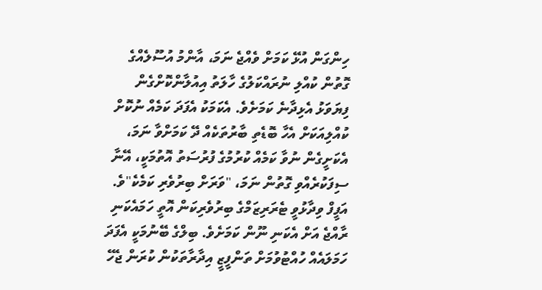ހިންގަން އުޅޭ ކަމަށް ވެއްޖެ ނަމަ، އާންމު އުސޫލެއްގެ ގޮތުން ކުއްލި ނުރައްކަލުގެ ހާލަތު އިއުލާންކޮށްގެން ފިޔަވަޅު އެޅިދާނެ ކަމަށެވެ. އެކަމަކު އެފަދަ ކަމެއް ނުކޮށް ކުއްލިއަކަށް އެހާ ބޮޑެތި ބާރުތަކެއް ދޭ ކަމަށްވާ ނަމަ، އެކަށީގެން ނުވާ ކަމެއް ކުރުމުގެ ފުރުސަތު އޮތުމަކީ، އޭނާ ސިފަކުރެއްވި ގޮތުން ނަމަ، "ވަރަށް ބިރުވެރި ކަމެކެ"ވެ.
އަފީފް ވިދާޅުވީ ޓެރަރިޒަމްގެ ބިރުވެރިކަން އޮތީ ހަމައެކަނި ރާއްޖެ އަށް އެކަނި ނޫން ކަމަށެވެ. ބިލްގެ ބޭނުމަކީ އެފަދަ ހަމަލައެއް ހުއްޓުވުމަށް ތަންފީޒީ އިދާރާތަކުން ކުރަން ޖެހޭ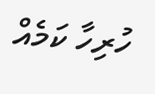ހުރިހާ ކަމެއް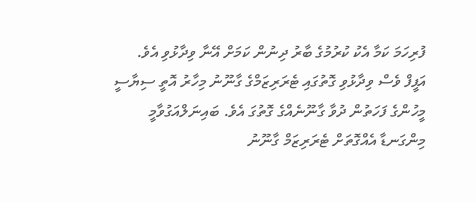ފުރިހަމަ ކަމާ އެކު ކުރުމުގެ ބާރު ދިނުން ކަމަށް އޭނާ ވިދާޅުވި އެވެ.
އަފީފް ވެސް ވިދާޅުވި ގޮތުގައި ޓެރަރިޒަމްގެ ގާނޫނު މިހާރު އޮތީ ސިޔާސީ މީހުންގެ ފަހަތުން ދުވާ ގާނޫނެއްގެ ގޮތުގަ އެވެ. ބައިނަލްއަގުވާމީ މިންގަނޑާ އެއްގޮތަށް ޓެރަރިޒަމް ގާނޫނު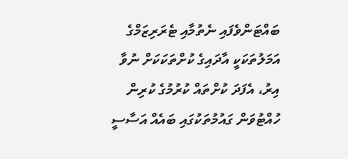ބައްޓަންވެފައި ނެތުމާއި ޓެރަރިޒަމްގެ އަމަލުތަކަކީ އާދައިގެ ކުށްތަކަކަށް ނުވާ އިރު، އެފަދަ ކުށްތައް ކުރުމުގެ ކުރިން ހުއްޓުވަން ގައުމުތަކުގައި ބައެއް އަސާސީ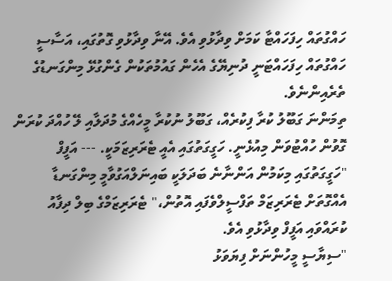ހައްގުތައް ހިފަހައްޓާ ކަމަށް ވިދާޅުވި އެވެ. އޭނާ ވިދާޅުވި ގޮތުގައި، އަސާސީ ހައްގުތައް ހިފަހައްޓަނީ ދުނިޔޭގެ އެހެން ގައުމުތަކުން ގެންގުޅޭ މިންގަނޑުގެ ތެރެއިންނެވެ.
ތިމަންނަ ގަބޫލު ކުރާ ފިކުރެއް، ގަބޫލު ނުކުރާ މީހެއްގެ މުދަލާއި ލޭ ހުއްދަ ކުރަން ގޮވުން ހުއްޓުވަން މިއުޅެނީ. ހަގީގަތުގައި އެއީ ޓެރަރިޒަމަކީ. --- އަފީފް
"ހަގީގަތުގައި މިކަމުން އަންނާނެ ބަދަލަކީ ބައިނަލްއަގުވާމީ މިންގަނޑާ އެއްގޮތަށް ޓެރަރިޒަމް ތަފްސީލްވެފައި އޮތުން،" ޓެރަރިޒަމްގެ ބިލް ދިފާއު ކުރައްވައި އަފީފް ވިދާޅުވި އެވެ.
"ސިޔާސީ މީހުންނަށް ފިޔަވަޅު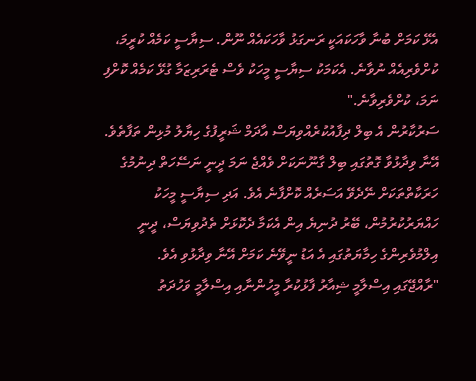އެޅޭ ކަމަށް ބުނާ ވާހަކައަކީ ރަނގަޅު ވާހަކައެއް ނޫން. ސިޔާސީ ކަމެއް ކުރީމަ، ކުށްވެރިއެއް ނުވާނެ. އެކަމަކު ސިޔާސީ މީހަކު ވެސް ޓެރަރިޒަމާ ގުޅޭ ކަމެއް ކޮށްފި ނަމަ، ކުށްވެރިވާނެ."
ސަރުކާރުން އެ ބިލް ދިފާއުކުރެއްވިޔަސް އާދަމް ޝަރީފުގެ ހިޔާލު މުޅިން ތަފާތެވެ. އޭނާ ވިދާޅުވާ ގޮތުގައި ބިލް ގާނޫނަކަށް ވެއްޖެ ނަމަ ދީނީ ނަސޭހަތް ދިނުމުގެ ހަރަކާތްތަކަށް ނޭދެވޭ އަސަރެއް ކޮށްފާނެ އެވެ. އަދި ސިޔާސީ މީހަކު ހައްޔަރުކުރުމުން، ބޭރު ދުނިޔެ އިން އެކަމާ ދެކޮޅަށް ތެދުވިޔަސް، ދީނީ އިލްމުވެރިންގެ ހިމާޔަތުގައި އެ އަޑު ނީވޭނެ ކަމަށް އޭނާ ވިދާޅުވި އެވެ.
"ރާއްޖޭގައި އިސްލާމީ ޝިއާރު ފާޅުކުރާ މީހުންނާއި އިސްލާމީ ވަހުދަތު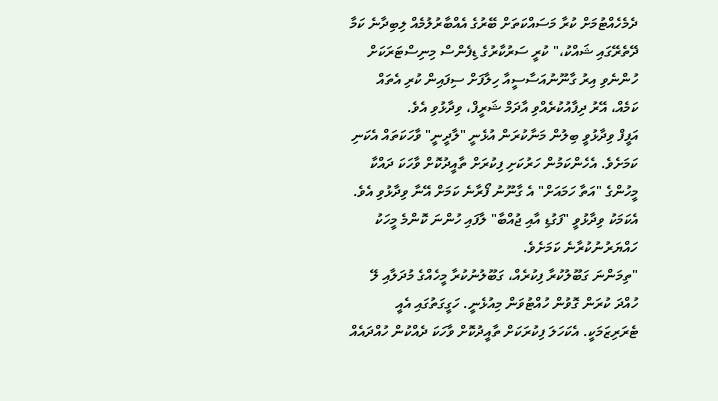ދެމެހެއްޓުމަށް ކުރާ މަސައްކަތަށް ބޭރުގެ އެއްބާރުލުމެއް ލިބިދާނެ ކަމާ ދޭތެރޭގައި ޝައްކު،" ކުރީ ސަރުކާރުގެ ޑިފެންސް މިނިސްޓަރަކަށް ހުންނެވި އިރު ގާނޫނުއަސާސީއާ ހިލާފަށް ސިފައިން ކުރި އެތައް ކަމެއް، އޭރު ދިފާއުކުރެއްވި އާދަމް ޝަރީފް، ވިދާޅުވި އެވެ.
އަފީފް ވިދާޅުވީ ބިލުން މަނާކުރަން އުޅެނީ "ލާދީނީ" ވާހަކަތައް އެކަނި ކަމަށެވެ. އެހެންކަމުން ހަރުކަށި ފިކުރަށް ތާއީދުކޮށް ވާހަކަ ދައްކާ މީހުންގެ "އަތާ ހަމައަށް" އެ ގާނޫނު ފޯރާނެ ކަމަށް އޭނާ ވިދާޅުވި އެވެ. އެކަމަކު ވިދާޅުވީ "ފަގުޑި އާއި ޖުއްބާ" ލާފައި ހުންނަ ކޮންމެ މީހަކު ހައްޔަރުނުކުރާނެ ކަމަށެވެ.
"ތިމަންނަ ގަބޫލުކުރާ ފިކުރެއް، ގަބޫލުނުކުރާ މީހެއްގެ މުދަލާއި ލޭ ހުއްދަ ކުރަން ގޮވުން ހުއްޓުވަން މިއުޅެނީ. ހަގީގަތުގައި އެއީ ޓެރަރިޒަމަކީ. އެކަހަލަ ފިކުރަކަށް ތާއީދުކޮށް ވާހަކަ ދެއްކުން ހުއްދައެއް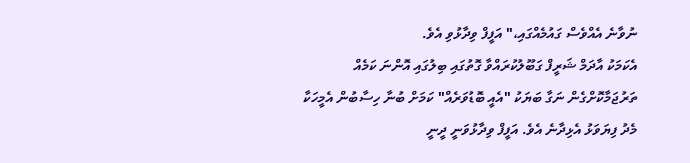ނުވާނެ އެއްވެސް ގައުމެއްގައި،" އަފީފް ވިދާޅުވި އެވެ.
އެކަމަކު އާދަމް ޝަރީފް ގަބޫލުކުރައްވާ ގޮތުގައި ބިލުގައި އޮންނަ ކަމެއް ތަރުޖަމާކޮށްގެން ނަގާ ބަޔަކު "އެއީ ބޮޑުވަރެއް" ކަމަށް ބުނާ ހިސާބުން އެމީހަކާ މެދު ފިޔަވަޅު އެޅިދާނެ އެވެ. އަފީފް ވިދާޅުވަނީ ދީނީ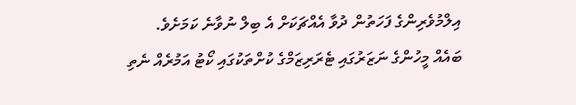އިލްމުވެރިންގެ ފަހަތުން ދުވާ އެއްޗަކަށް އެ ބިލް ނުވާނެ ކަމަށެވެ.
ބައެއް މީހުންގެ ނަޒަރުގައި ޓެރަރިޒަމްގެ ކުށްތަކުގައި ކޯޓު އަމުރެއް ނެތި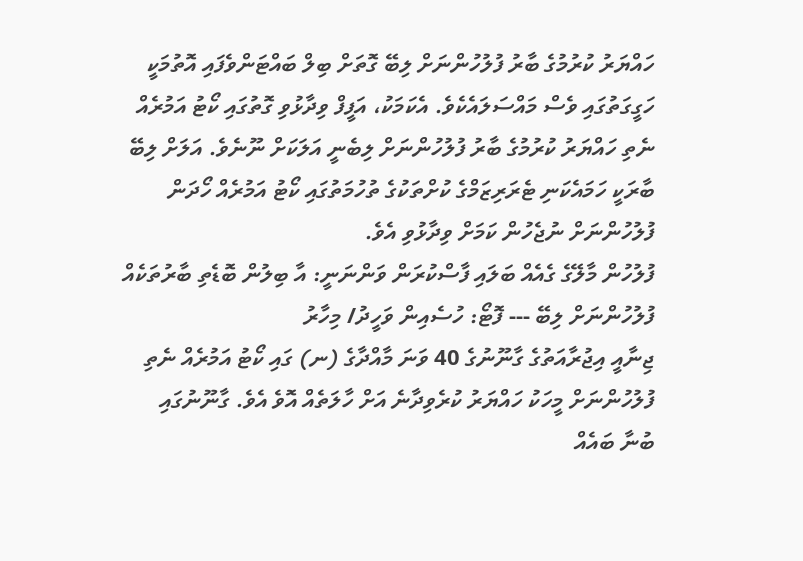ހައްޔަރު ކުރުމުގެ ބާރު ފުލުހުންނަށް ލިބޭ ގޮތަށް ބިލް ބައްޓަންވެފައި އޮތުމަކީ ހަގީގަތުގައި ވެސް މައްސަލައެކެވެ. އެކަމަކު، އަފީފް ވިދާޅުވި ގޮތުގައި ކޯޓު އަމުރެއް ނެތި ހައްޔަރު ކުރުމުގެ ބާރު ފުލުހުންނަށް ލިބެނީ އަލަކަށް ނޫނެވެ. އަލަށް ލިބޭ ބާރަކީ ހަމައެކަނި ޓެރަރިޒަމްގެ ކުށްތަކުގެ ތުހުމަތުގައި ކޯޓު އަމުރެއް ހޯދަން ފުލުހުންނަށް ނުޖެހުން ކަމަށް ވިދާޅުވި އެވެ.
ފުލުހުން މާލޭގެ ގެއެއް ބަލައި ފާސްކުރަން ވަންނަނީ: އާ ބިލުން ބޮޑެތި ބާރުތަކެއް ފުލުހުންނަށް ލިބޭ --- ފޮޓޯ: ހުސެއިން ވަހީދު/ މިހާރު
ޖިނާއީ އިޖުރާއަތުގެ ގާނޫނުގެ 40 ވަނަ މާއްދާގެ (ނ) ގައި ކޯޓު އަމުރެއް ނެތި ފުލުހުންނަށް މީހަކު ހައްޔަރު ކުރެވިދާނެ އަށް ހާލަތެއް އޮވެ އެވެ. ގާނޫނުގައި ބުނާ ބައެއް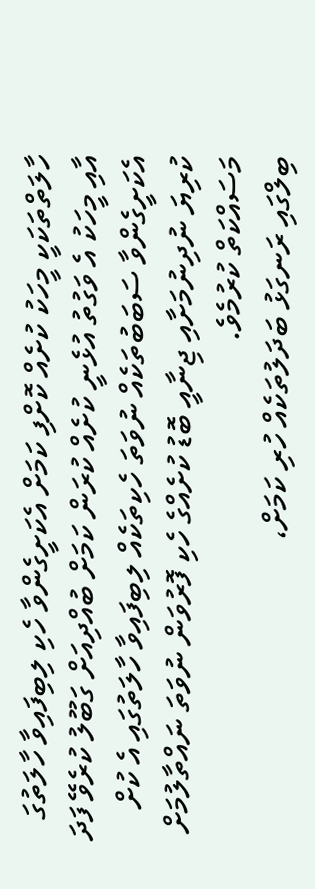ހާލަތްތަކަކީ މީހަކު ކުށެއް ކޮށްފި ކަމަށް އެކަށީގެންވާ ހެކި ލިބިފައިވާ ހާލަތުގަ އާއި މީހަކު އެ ވަގުތު އުޅެނީ ކުށެއް ކުރަން ކަމަށް ބުއްދިއަށް ގަބޫލު ކުރެވޭ ފަދަ އެކަށީގެންވާ ސަބަބުތަކެއް ނުވަތަ ހެކިތަކެއް ލިބިފައިވާ ހާލަތުގައި އެ ކުށް ކުރިޔަ ނުދިނުމަށާއި ޖިނާއީ ބޮޑު ކުށެއްގެ ހެކި ފޮރުވަން ނުވަތަ ނައްތާލުމަށް މަސައްކަތް ކުރުމެވެ.
ބިލްގައި ރަނގަޅު ބަދަލުތަކެއް ހުރި ކަމަށް،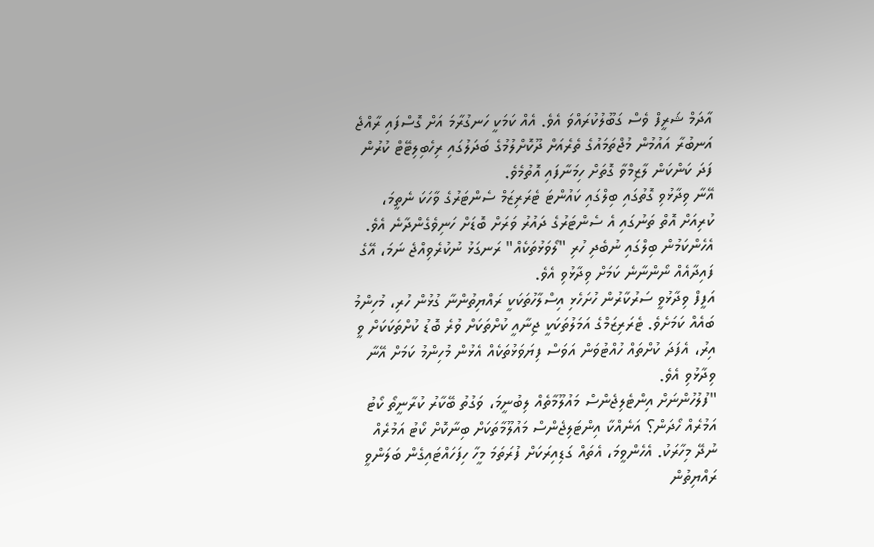އާދަމް ޝަރީފް ވެސް ގަބޫލުކުރައްވަ އެވެ. އެއް ކަމަކީ ހަނގުރާމަ އަށް ގޮސްފައި ރާއްޖެ އަނބުރާ އައުމުން މުޖްތަމައުގެ ތެރެއަށް ދޫކޮށްލުމުގެ ބަދަލުގައި ރިހެބިލިޓޭޓް ކުރުން ފަދަ ކަންކަން ލާޒިމްވާ ގޮތަށް ހިމަނާފައި އޮތުމެވެ.
އޭނާ ވިދާޅުވި ގޮތުގައި ބިލްގައި ކައުންޓަ ޓެރަރިޒަމް ސެންޓަރުގެ ވާހަކަ ނެތީމަ، ކުރިއަށް އޮތް ތަނުގައި އެ ސެންޓަރުގެ ދައުރު ވަރަށް ބޮޑަށް ހަނިވެގެންދާނެ އެވެ. އެހެންކަމުން ބިލްގައި ނުބެދި ހުރި "ލޯވަޅުތަކެއް" ރަނގަޅު ނުކުރެވިއްޖެ ނަމަ، އޭގެ ފައިދާއެއް ނޯންނާނެ ކަމަށް ވިދާޅުވި އެވެ.
އަފީފް ވިދާޅުވީ ސަރުކާރުން ހުށަހެޅި އިސްލާހުތަކަކީ ރައްޔިތުންނާ ގުޅުން ހުރި، މުހިންމު ބައެއް ކަމަށެވެ. ޓެރަރިޒަމްގެ އަމަލުތަކަކީ ޖިނާއީ ކުށްތަކަށް ވުރެ ބޮޑު ކުށްތަކަކަށް ވީ އިރު، އެފަދަ ކުށްތައް ހުއްޓުވަން އަވަސް ފިޔަވަޅުތަކެއް އެޅުން މުހިންމު ކަމަށް އޭނާ ވިދާޅުވި އެވެ.
"ފުލުހުންނަށް އިންޓެލިޖެންސް މައުލޫމާތެއް ލިބުނީމަ، ވަގުތު ބޭކާރު ކުރާނީތޯ ކޯޓު އަމުރެއް ހޯދަން؟ އަނެއްކާ އިންޓަލިޖެންސް މައުލޫމާތަކަށް ބިނާކޮށް ކޯޓު އަމުރެއް ނުދޭ މިހާރަކު. އެހެންވީމަ، އެތައް ގަޑިއިރަކަށް ފުރަތަމަ މީހާ ހިފަހައްޓައިގެން ބަލަންވީ ރައްޔިތުން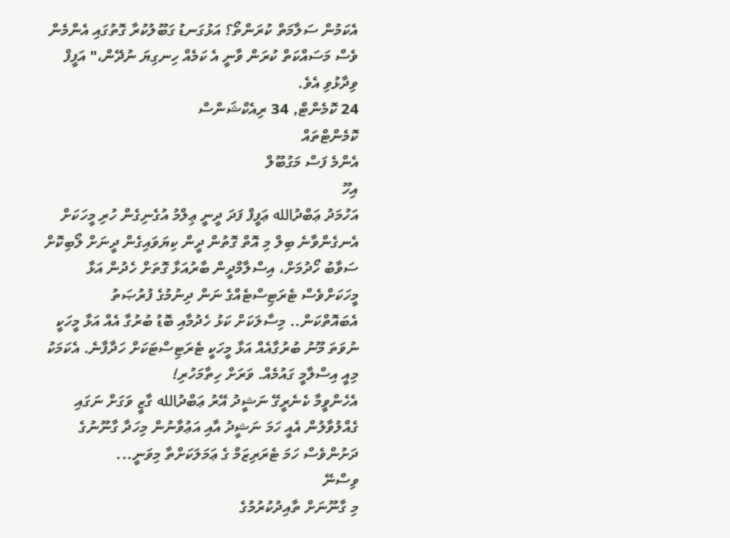އެކަމުން ސަލާމަތް ކުރަންތޯ؟ އަޅުގަނޑު ގަބޫލުކުރާ ގޮތުގައި އެންމެން ވެސް މަސައްކަތް ކުރަން ވާނީ އެ ކަމެއް ހިނގިޔަ ނުދޭން،" އަފީފް ވިދާޅުވި އެވެ.
24 ކޮމެންޓް, 34 ރިއެކްޝަންސް
ކޮމެންޓްތައް
އެންމެ ފަސް މަގުބޫލް
އިހޫ
އަހުމަދު ޢަބްދުالله ޢަފީފް ފަދަ ދީނީ ޢިލްމު އުގެނިގެން ހުރި މީހަކަށް އެނގެންވާނެ ބިލް މި އޮތް ގޮތުން ދީން ކިޔަވައިގެން ދީނަށް ލޯބިކޮށް ސަވާބު ހޯދުމަށް، އިސްލާމްދީން ބާރުއަޅާ ގޮތަށް ހެދުން އަޅާ މީހަކަށްވެސް ޓެރަޓިސްޓެއްގެ ނަން ދިނުމުގެ ފުރުޞަތު އެބައޮތްކަން.. މިސާލަކަށް ކަޅު ހެދުމާއި ބޮޑު ބުރުގާ އެއް އަޅާ މީހަކީ ނުވަތަ މޫނު ބުރުގާއެއް އަޅާ މީހަކީ ޓެރަޓިސްޓަކަށް ހަދާފާނެ. އެކަމަކު މިއީ އިސްލާމީ ގައުމެއް. ވަރަށް ހިތާމަހުރި!
އެހެންވީމާ ކެނެރީގޭ ނަޝީދު އޭރު ޢަބްދުالله ގާޒީ ވަގަށް ނަގައި ގެއްލުވާލުން އެއީ ހަމަ ނަޝީދު އާއި އަޢުވާނުން މިހަދާ ގާނޫނުގެ ދަށުންވެސް ހަމަ ޓެރަރިޒަމް ގެ ޢަމަލަކަށްތާ މިވަނީ...
ވިސްނޭ
މި ގާނޫނަށް ތާއިދުކުރުމުގެ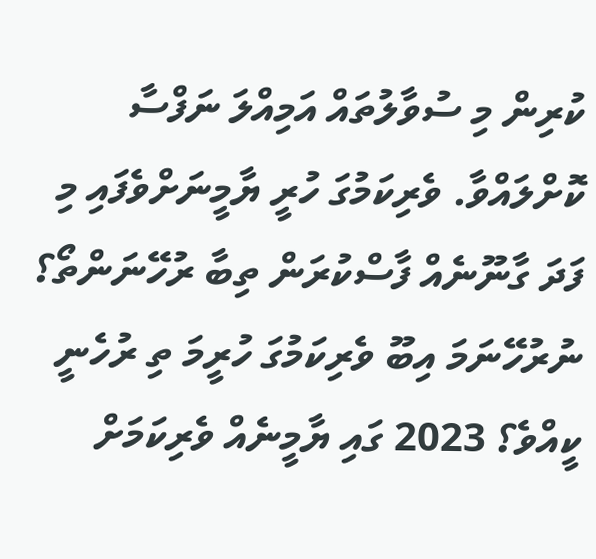ކުރިން މި ސުވާލުތައް އަމިއްލަ ނަފްސާ ކޮށްލައްވާ. ވެރިކަމުގަ ހުރީ ޔާމީނަށްވެފައި މި ފަދަ ގާނޫނެއް ފާސްކުރަން ތިބާ ރުހޭނަންތޯ؟ ނުރުހޭނަމަ އިބޫ ވެރިކަމުގަ ހުރީމަ ތި ރުހެނީ ކީއްވެ؟ 2023 ގައި ޔާމީނެއް ވެރިކަމަށް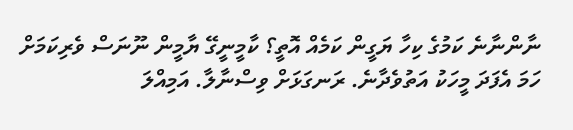ނާންނާނެ ކަމުގެ ކިހާ ޔަގީން ކަމެއް އޮތީ؟ ކާމީނީގޭ ޔާމީން ނޫނަސް ވެރިކަމަށް ހަމަ އެފަދަ މީހަކު އަތުވެދާނެ. ރަނގަޅަށް ވިސްނާލާ. އަމިއްލަ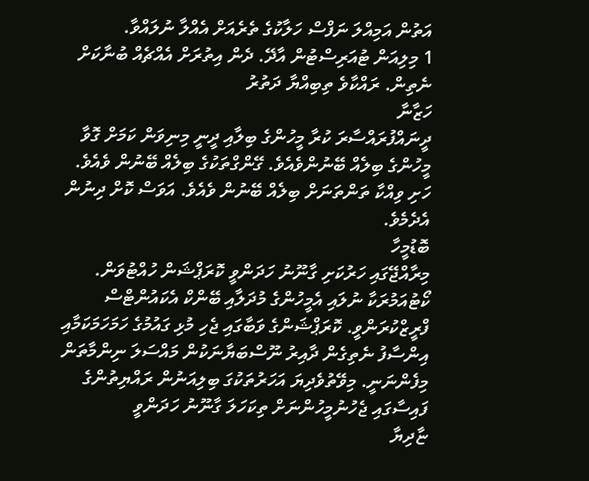އަތުން އަމިއްލަ ނަފްސް ހަލާކުގެ ތެރެއަށް އެއްލާ ނުލައްވާ.
1 މިލިއަން ޓުއަރިސްޓުން އާދޭ. ދެން އިތުރަށް އެއްޗެއް ބުނާކަށް ނެތިން. ރައްކާވެ ތިބިއްޔާ ދަތުރު
ހަޒާނާ
ދީނައްފުރައްސާރަ ކުރާ މީހުންގެ ބިލާއި ދީނީ މިނިވަން ކަމަށް ގޮވާ މީހުންގެ ބިލެއް ބޭނުންވެއެވެ. ގޭންގްތަކުގެ ބިލެއް ބޭނުން ވެއެވެ. ހަށި ވިއްކާ ތަންތަނަށް ބިލެއް ބޭނުން ވެއެވެ. އަވަސް ކޮށް ދިނުން އެދެމެވެ.
ބޮޑުމީހާ
މިރާއްޖޭގައި ހަރުކަށި ގާނޫނު ހަދަންވީ ކޮރަޕްޝަން ހުއްޓުވަން. ކޯޓުއަމުރަކާ ނުލައި އެމީހުންގެ މުދަލާއި ބޭންކް އެކައުންޓްސް ފްރީޒްކުރަންވީ. ކޮރަޕްޝަންގެ ވަބާގައި ޖެހި މުޅި ގައުމުގެ ހަމަހަމަކަމާއި އިންސާފު ނެތިގެން ދާއިރު ނޫސްބަޔާނަކުން މައްސަލަ ނިންމާތަން މިފެންނަނީ. މިވޭތުވެދިޔަ އަހަރުތަކުގަ ބިލިއަނުން ރައްޔިތުންގެ ފައިސާގައި ޖެހުނުމީހުންނަށް ތިކަހަލަ ގާނޫނު ހަދަންވީ
ޏާދިޔާ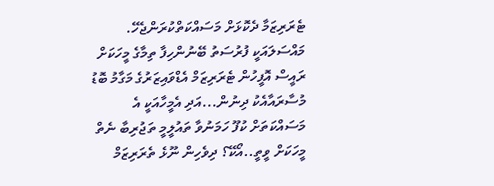ޓެރަރިޒަމާ ދެކޮޅަށް މަސައްކަތްކުރަންޖެހޭ. މައްސަލައަކީ ފުރުސަތު ބޭނުންހިފާ ތިމާގެ މީހަކަށް ރައީސް އޮފީހުން ޓެރަރިޒަމް އެޑްވައިޒަރުގެ މަގާމު ބޮޑު މުސާރައާއެކު ދިނުން...އަދި އެމީހާއަކީ އެ މަސައްކަތަށް ކުފޫ ހަމަނުވާ ތައުލީމީ ތަޖުރިބާ ނެތް މީހަކަށް ވީތީ..އޯކޭ؟ ދިވެހިން ނޫޅެ ތެރަރިޒަމް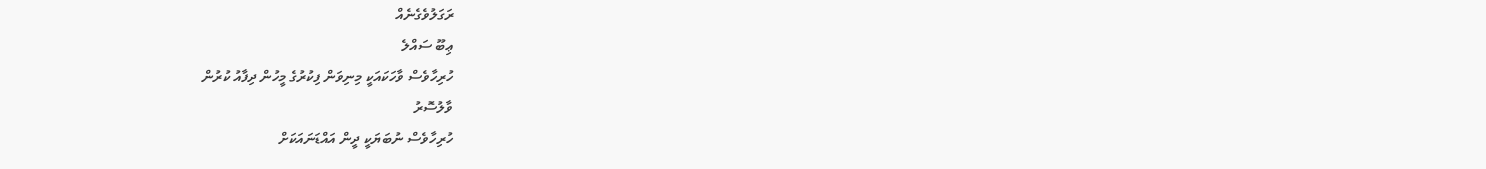ރަގަލުވެގެނެއް
ޢިބޫ ސައްލެ
ހުރިހާވެސް ވާހަކައަކީ މިނިވަން ފިކުރުގެ މީހުން ދިފާއު ކުރުން
ވާލުސޮރު
ހުރިހާވެސް ނުބަޔަކީ ދީން އައްޑަނައަކަށް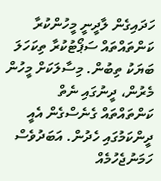ހަދައިގެން ލާދީނީ މީހުންކުރާ ކަންތައްތައް ސަޕޯޓުކުރާ ތިކަހަލަ ބަޔަކު ތިބުން. މިސާލަކަށް މީހުން މެރުން، ދީނުގައި ނެތް ކަންތައްތައް ގެނެސްގެން އެއީ ދީންކަމުގައި ހެދުން. އަބަދުވެސް ހަމަނުޖެހުމެއް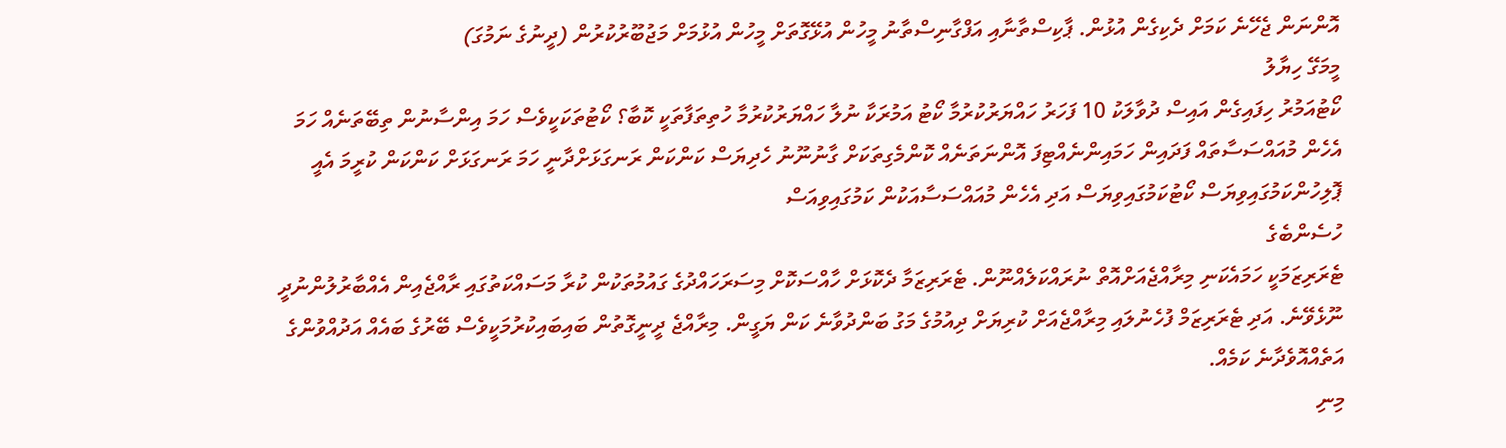އޮންނަން ޖެހޭނެ ކަމަށް ދެކިގެން އުޅުން. ޕާކިސްތާނާއި އަފްގާނިސްތާނު މީހުން އުޅޭގޮތަށް މީހުން އުޅުމަށް މަޖުބޫރުކުރުން (ދީނުގެ ނަމުގަ)
މީމަގޭ ހިޔާލު
ކޯޓުއަމުރު ހިފައިގެން އައިސް ދުވާލަކު 10 ފަހަރު ހައްޔަރުކުރުމާ ކޯޓު އަމުރަކާ ނުލާ ހައްޔަރުކުރުމާ ހުތިތަފާތަކީ ކޮބާ؟ ކޯޓުތަކަކީވެސް ހަމަ އިންސާނުން ތިބޭތަނެއް ހަމަ އެހެން މުއައްސަސާތައް ފަދައިން ހަމައިންނެއްޓިފަ އޮންނަތަނެއް ކޮންމެގިތަކަށް ގާނުނޫނު ހެދިޔަސް ކަންކަން ރަނގަޅަށްދާނީ ހަމަ ރަނގަޅަށް ކަންކަން ކުރީމަ އެއީ ޕޮލިހުންކަމުގައިވިޔަސް ކޯޓުކަމުގައިވިޔަސް އަދި އެހެން މުއައްސަސާއަކުން ކަމުގައިވިއަސް
ހުސެންބެގެ
ޓެރަރިޒަމަކީ ހަމައެކަނި މިރާއްޖެއަށްއޮތް ނުރައްކަލެއްނޫން. ޓެރަރިޒަމާ ދެކޮޅަށް ހާއްސަކޮށް މިސަރަހައްދުގެ ގައުމުތަކުން ކުރާ މަސައްކަތުގައި ރާއްޖެއިން އެއްބާރުލުންނުދީ ނޫޅެވޭނެ. އަދި ޓެރަރިޒަމް ފުހެނުލައި މިރާއްޖެއަށް ކުރިޔަށް ދިއުމުގެ މަގު ބަންދުވާނެ ކަން ޔަގީން. މިރާއްޖެ ދީނީގޮތުން ބައިބައިކުރުމަކީވެސް ބޭރުގެ ބައެއް އަދުއްވުންގެ އަތެއްއޮވެދާނެ ކަމެއް.
މިނި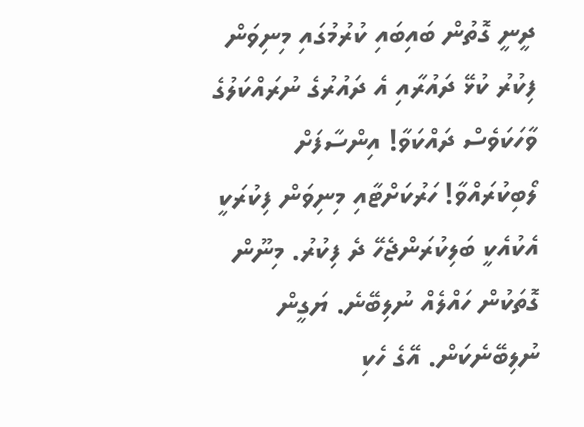ދީނީ ގޮތުން ބައިބައި ކުރުމުގައި މިނިވަން ފިކުރު ކުޅޭ ދައުރާއި އެ ދައުރުގެ ނުރައްކަލުގެ ވާހަކަވެސް ދައްކަވާ! އިންސާފަށް ލޯބިކުރައްވާ! ހަރުކަށްޓާއި މިނިވަން ފިކުރަކީ އެކުއެކީ ބަލިކުރަންޖެހޭ ދެ ފިކުރު. މިނޫން ގޮތަކުން ހައްލެއް ނުލިބޭނެ. ޔަގީން ނުލިބޭނެކަން. އޭގެ ހެކި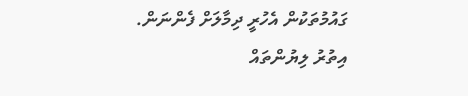ގައުމުތަކުން އެހުރީ ދިމާލަށް ފެންނަން.
އިތުރު ލިޔުންތައް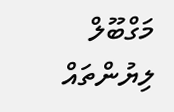މަގްބޫލް ލިޔުންތައް